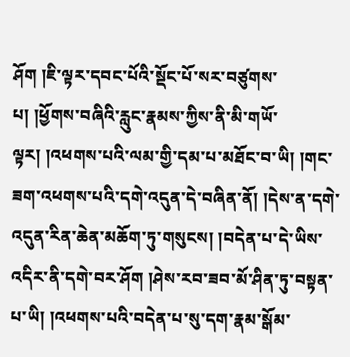ཤོག །ཇི་ལྟར་དབང་པོའི་སྡོང་པོ་སར་བཙུགས་པ། །ཕྱོགས་བཞིའི་རླུང་རྣམས་ཀྱིས་ནི་མི་གཡོ་ལྟར། །འཕགས་པའི་ལམ་གྱི་དམ་པ་མཐོང་བ་ཡི། །གང་ཟག་འཕགས་པའི་དགེ་འདུན་དེ་བཞིན་ནོ། །དེས་ན་དགེ་འདུན་རིན་ཆེན་མཆོག་ཏུ་གསུངས། །བདེན་པ་དེ་ཡིས་འདིར་ནི་དགེ་བར་ཤོག །ཤེས་རབ་ཟབ་མོ་ཤིན་ཏུ་བསྟན་པ་ཡི། །འཕགས་པའི་བདེན་པ་སུ་དག་རྣམ་སྒོམ་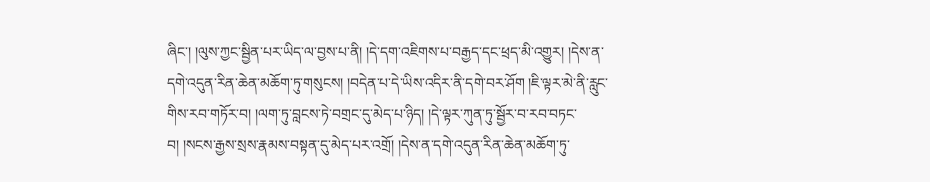ཞིང་། །ལུས་ཀྱང་སྦྱིན་པར་ཡིད་ལ་བྱས་པ་ནི། །དེ་དག་འཇིགས་པ་བརྒྱད་དང་ཕྲད་མི་འགྱུར། །དེས་ན་དགེ་འདུན་རིན་ཆེན་མཆོག་ཏུ་གསུངས། །བདེན་པ་དེ་ཡིས་འདིར་ནི་དགེ་བར་ཤོག །ཇི་ལྟར་མེ་ནི་རླུང་གིས་རབ་གཏོར་བ། །ལག་ཏུ་བླངས་ཏེ་བགྲང་དུ་མེད་པ་ཉིད། །དེ་ལྟར་ཀུན་ཏུ་སྦྱོར་བ་རབ་བཏང་བ། །སངས་རྒྱས་སྲས་རྣམས་བསྟན་དུ་མེད་པར་འགྲོ། །དེས་ན་དགེ་འདུན་རིན་ཆེན་མཆོག་ཏུ་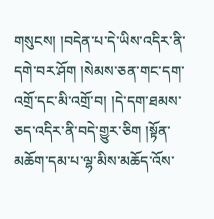གསུངས། །བདེན་པ་དེ་ཡིས་འདིར་ནི་དགེ་བར་ཤོག །སེམས་ཅན་གང་དག་འགྲོ་དང་མི་འགྲོ་བ། །དེ་དག་ཐམས་ཅད་འདིར་ནི་བདེ་གྱུར་ཅིག །སྟོན་མཆོག་དམ་པ་ལྷ་མིས་མཆོད་འོས་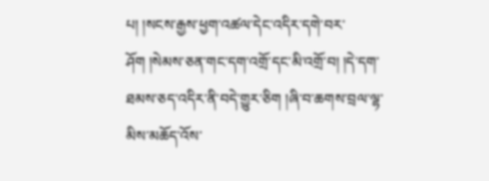པ། །སངས་རྒྱས་ཕྱག་འཚལ་དེང་འདིར་དགེ་བར་ཤོག །སེམས་ཅན་གང་དག་འགྲོ་དང་མི་འགྲོ་བ། །དེ་དག་ཐམས་ཅད་འདིར་ནི་བདེ་གྱུར་ཅིག །ཞི་བ་ཆགས་བྲལ་ལྷ་མིས་མཆོད་འོས་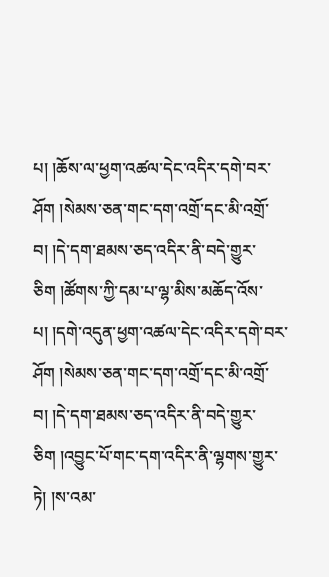པ། །ཆོས་ལ་ཕྱག་འཚལ་དེང་འདིར་དགེ་བར་ཤོག །སེམས་ཅན་གང་དག་འགྲོ་དང་མི་འགྲོ་བ། །དེ་དག་ཐམས་ཅད་འདིར་ནི་བདེ་གྱུར་ཅིག །ཚོགས་ཀྱི་དམ་པ་ལྷ་མིས་མཆོད་འོས་པ། །དགེ་འདུན་ཕྱག་འཚལ་དེང་འདིར་དགེ་བར་ཤོག །སེམས་ཅན་གང་དག་འགྲོ་དང་མི་འགྲོ་བ། །དེ་དག་ཐམས་ཅད་འདིར་ནི་བདེ་གྱུར་ཅིག །འབྱུང་པོ་གང་དག་འདིར་ནི་ལྷགས་གྱུར་ཏེ། །ས་འམ་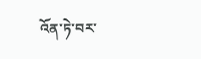འོན་ཏེ་བར་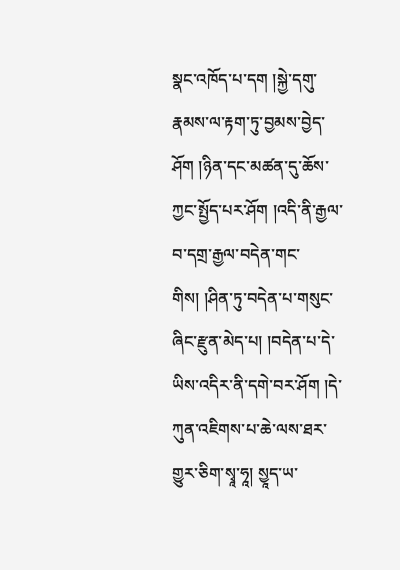སྣང་འཁོད་པ་དག །སྐྱེ་དགུ་རྣམས་ལ་རྟག་ཏུ་བྱམས་བྱེད་ཤོག །ཉིན་དང་མཚན་དུ་ཆོས་ཀྱང་སྤྱོད་པར་ཤོག །འདི་ནི་རྒྱལ་བ་དགྲ་རྒྱལ་བདེན་གང་གིས། །ཤིན་ཏུ་བདེན་པ་གསུང་ཞིང་རྫུན་མེད་པ། །བདེན་པ་དེ་ཡིས་འདིར་ནི་དགེ་བར་ཤོག །དེ་ཀུན་འཇིགས་པ་ཆེ་ལས་ཐར་གྱུར་ཅིག་སྭཱ་ཧཱ། སྱཱད་ཡ་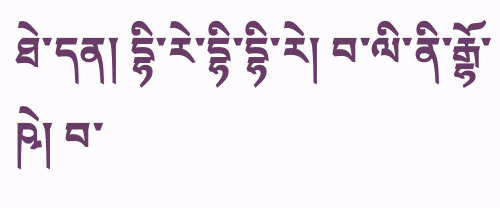ཐེ་དན། དྷི་རེ་དྷི་དྷི་རེ། བ་ལི་ནི་རྒྷོ་ཥེ། བ་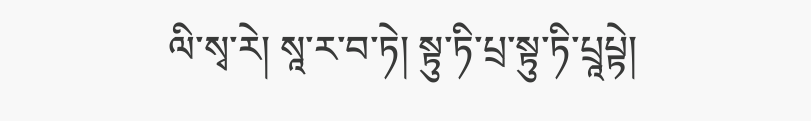ལི་སྭ་རེ། སཱ་ར་བ་ཏེ། སྟུ་ཏི་པྲ་སྟུ་ཏི་པྲཱཔྟེ།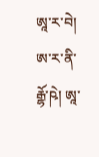ཨཱ་ར་བེ། ཨ་ར་ནི་རྒྷོ་ཥེ། ཨཱ་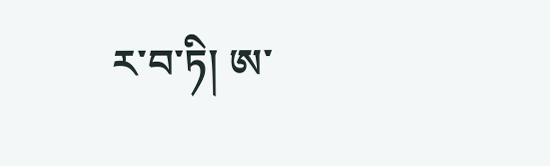ར་བ་ཏི། ཨ་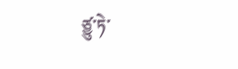ཙྱུ་ཏེ་